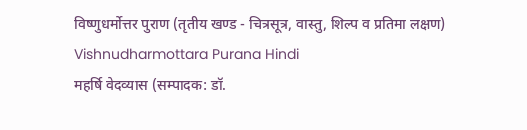विष्णुधर्मोत्तर पुराण (तृतीय खण्ड - चित्रसूत्र, वास्तु, शिल्प व प्रतिमा लक्षण)
Vishnudharmottara Purana Hindi
महर्षि वेदव्यास (सम्पादक: डॉ.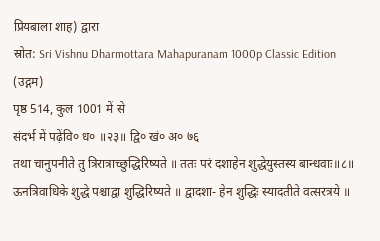प्रियबाला शाह) द्वारा
स्रोत: Sri Vishnu Dharmottara Mahapuranam 1000p Classic Edition (उद्गम)
पृष्ठ 514, कुल 1001 में से
संदर्भ में पढ़ेंवि० ध० ॥२३॥ द्वि० खं० अ० ७६
तथा चानुपनीते तु त्रिरात्राच्छुद्धिरिष्यते ॥ ततः परं दशाहेन शुद्धेयुस्तस्य बान्धवाः॥८॥ ऊनत्रिवाधिके शुद्धे पश्चाद्वा शुद्धिरिष्यते ॥ द्वादशा- हेन शुद्धिः स्यादतीते वत्सरत्रये ॥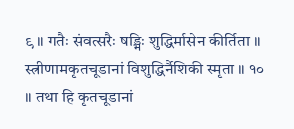९ ॥ गतैः संवत्सरैः षड्भिः शुद्धिर्मासेन कीर्तिता ॥ स्त्रीणामकृतचूडानां विशुद्धिर्नैशिकी स्मृता ॥ १० ॥ तथा हि कृतचूडानां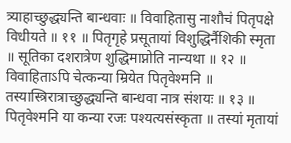त्र्याहाच्छुद्ध्यन्ति बान्धवाः ॥ विवाहितासु नाशौचं पितृपक्षे विधीयते ॥ ११ ॥ पितृगृहे प्रसूतायां विशुद्धिर्नैशिकी स्मृता ॥ सूतिका दशरात्रेण शुद्धिमाप्नोति नान्यथा ॥ १२ ॥ विवाहिताऽपि चेत्कन्या म्रियेत पितृवेश्मनि ॥ तस्यास्त्रिरात्राच्छुद्ध्यन्ति बान्धवा नात्र संशयः ॥ १३ ॥ पितृवेश्मनि या कन्या रजः पश्यत्यसंस्कृता ॥ तस्यां मृतायां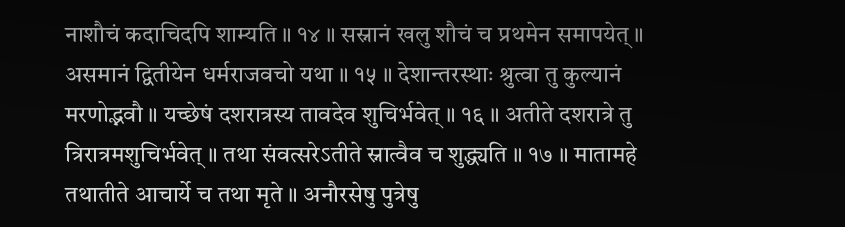नाशौचं कदाचिदपि शाम्यति ॥ १४ ॥ सस्नानं खलु शौचं च प्रथमेन समापयेत् ॥ असमानं द्वितीयेन धर्मराजवचो यथा ॥ १५ ॥ देशान्तरस्थाः श्रुत्वा तु कुल्यानं मरणोद्भवौ ॥ यच्छेषं दशरात्रस्य तावदेव शुचिर्भवेत् ॥ १६ ॥ अतीते दशरात्रे तु त्रिरात्रमशुचिर्भवेत् ॥ तथा संवत्सरेऽतीते स्नात्वैव च शुद्ध्यति ॥ १७ ॥ मातामहे तथातीते आचार्ये च तथा मृते ॥ अनौरसेषु पुत्रेषु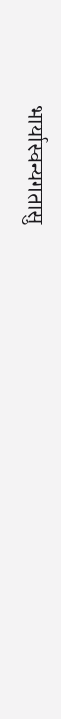भार्यास्वन्यगतासु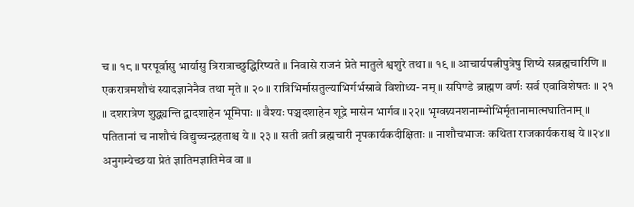च ॥ १८ ॥ परपूर्वासु भार्यासु त्रिरात्राच्छुद्धिरिष्यते ॥ निवासे राजनं प्रेते मातुले श्वशुरे तथा ॥ १९ ॥ आचार्यपत्नीपुत्रेषु शिष्ये सब्रह्मचारिणि ॥ एकरात्रमशौचं स्यादज्ञानेनैव तथा मृते ॥ २० ॥ रात्रिभिर्मासतुल्याभिर्गर्भस्रावे विशोध्य- नम् ॥ सपिण्डे ब्राह्मण वर्णः सर्व एवाविशेषतः ॥ २१ ॥ दशरात्रेण शुद्ध्यन्ति द्वादशाहेन भूमिपाः ॥ वैश्यः पञ्चदशाहेन शूद्रे मासेन भार्गव ॥२२॥ भृग्वग्न्यनशनाम्भोभिर्मृतानामात्मघातिनाम् ॥ पतितानां च नाशौचं विद्युच्चन्द्रहताश्च ये ॥ २३ ॥ सती व्रती ब्रह्मचारी नृपकार्यकदीक्षिताः ॥ नाशौचभाजः कथिता राजकार्यकराश्च ये ॥२४॥ अनुगम्येच्छया प्रेतं ज्ञातिमज्ञातिमेव वा ॥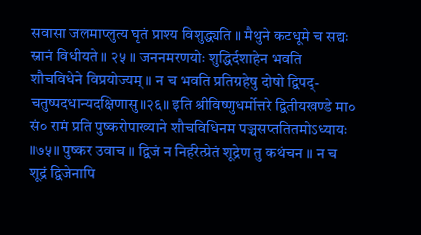सवासा जलमाप्लुत्य घृतं प्राश्य विशुद्ध्यति ॥ मैथुने कटधूमे च सद्यः स्नानं विधीयते ॥ २५ ॥ जननमरणयोः शुद्धिर्दशाहेन भवति शौचविधेने विप्रयोज्यम् ॥ न च भवति प्रतिग्रहेषु दोषो द्विपद्- चतुष्पदधान्यदक्षिणासु॥२६॥ इति श्रीविष्णुधर्मोत्तरे द्वितीयखण्डे मा० सं० रामं प्रति पुष्करोपाख्याने शौचविधिनम पञ्चसप्ततितमोऽध्यायः ॥७५॥ पुष्कर उवाच ॥ द्विजं न निर्हरेत्प्रेतं शूद्रेण तु कथंचन ॥ न च शूद्रं द्विजेनापि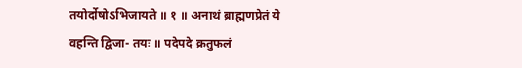तयोर्दोषोऽभिजायते ॥ १ ॥ अनाथं ब्राह्मणप्रेतं ये वहन्ति द्विजा- तयः ॥ पदेपदे क्रतुफलं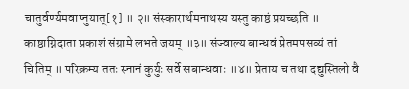चातुर्वर्ण्यमवाप्नुयात्[१] ॥ २॥ संस्कारार्थमनाथस्य यस्तु काष्ठं प्रयच्छति ॥ काष्ठाग्निदाता प्रकाशं संग्रामे लभते जयम् ॥३॥ संज्वाल्य बान्धवं प्रेतमपसव्यं तां चितिम् ॥ परिक्रम्य ततः स्नानं कुर्युः सर्वे सबान्धवाः ॥४॥ प्रेताय च तथा दद्युस्तिलो वै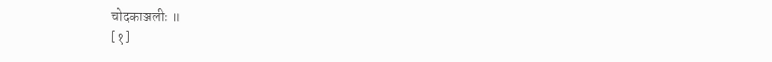चोदकाञ्जलीः ॥
[१]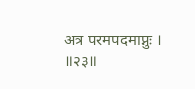अत्र परमपदमाप्नुः ।
॥२३॥